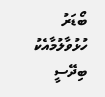ބޯޑަރު ހުޅުވާލުމާއެކު ބިދޭސީ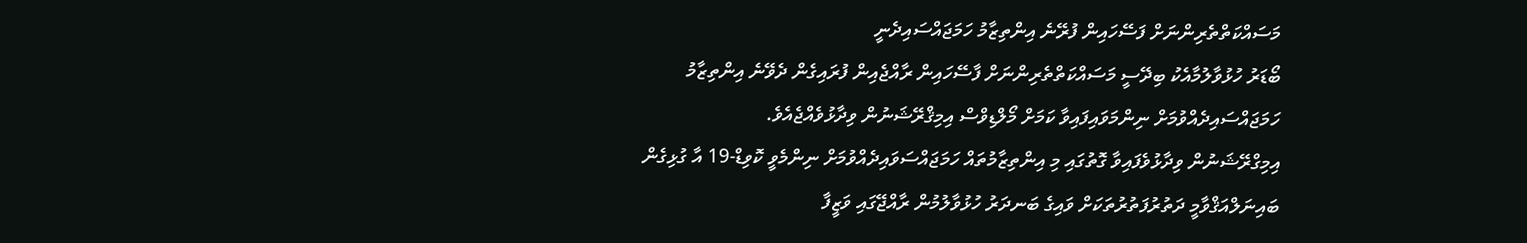މަސައްކަތްތެރިންނަށް ފަސޭހައިން ފުރޭނެ އިންތިޒާމު ހަމަޖައްސައިދެނީ
ބޯޑަރު ހުޅުވާލުމާއެކު ބިދޭސީ މަސައްކަތްތެރިންނަށް ފާސޭހައިން ރާއްޖެއިން ފުރައިގެން ދެވޭނެ އިންތިޒާމު ހަމަޖައްސައިދެއްވުމަށް ނިންމަވައިފައިވާ ކަމަށް މޯލްޑިވްސް އިމިޤްރޭޝަނުން ވިދާޅުވެއްޖެއެވެ.
އިމިގްރޭޝަނުން ވިދާޅުވެފައިވާ ގޮތުގައި މި އިންތިޒާމުތައް ހަމަޖައްސަވައިދެއްވުމަށް ނިންމެވީ ކޮވިޑް-19 އާ ގުޅިގެން ބައިނަލްއަޤްވާމީ ދަތުރުފަތުރުތަކަށް ވައިގެ ބަނދަރު ހުޅުވާލުމުން ރާއްޖޭގައި ވަޒީފާ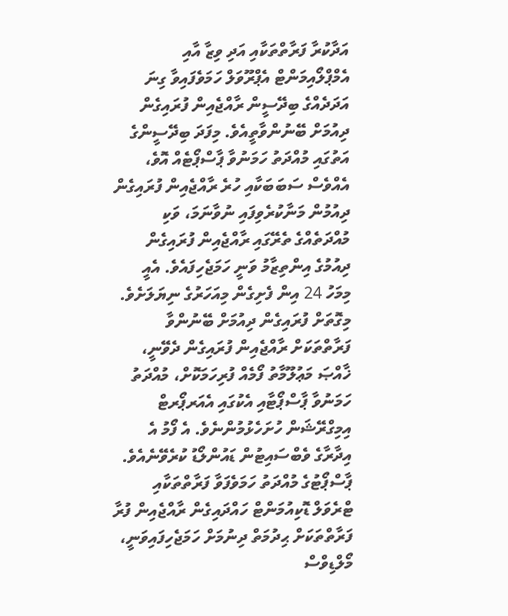އަދާކުރާ ފަރާތްތަކާއި އަދި ވިޒާ އާއި އެމްޕްލޯއިމަންޓް އެޕްރޫވަލް ހަމަވެފައިވާ ގިނަ އަދަދެއްގެ ބިދޭސީން ރާއްޖެއިން ފުރައިގެން ދިއުމަށް ބޭނުންވާތީއެވެ. މިފަދަ ބިދޭސީންގެ އަތުގައި މުއްދަތު ހަމަނުވާ ޕާސްޕޯޓެއް އޮވެ، އެއްވެސް ސަބަބަކާއި ހުރެ ރާއްޖެއިން ފުރައިގެން ދިއުމުން މަނާކުރެވިފައި ނުވާނަމަ، ވަކި މުއްދަތެއްގެ ތެރޭގައި ރާއްޖެއިން ފުރައިގެން ދިއުމުގެ އިންތިޒާމު ވަނީ ހަމަޖެހިފައެވެ. އެއީ  މިމަހު 24 އިން ފެށިގެން މިއަހަރުގެ ނިޔަލަށެވެ. މިގޮތަށް ފުރައިގެން ދިއުމަށް ބޭނުންވާ ފަރާތްތަކަށް ރާއްޖެއިން ފުރައިގެން ދެވޭނީ، ޚާއްޞަ މަޢުލޫމާތު ފޯމެއް ފުރިހަމަކޮށް، މުއްދަތު ހަމަނުވާ ޕާސްޕޯޓާއި އެކުގައި އެއަރޕޯރޓް އިމިގްރޭޝަން ހުށަހެޅުމުންނެވެ. އެ ފޯމު އެ އިދާރާގެ ވެބްސައިޓުން ޑައުންލޯޑު ކުރެވޭނެއެވެ.
ޕާސްޕޯޓުގެ މުއްދަތު ހަމަވެފަވާ ފަރާތްތަކާއި ޓްރެވަލް ޑޮކިއުމަންޓް ހައްދައިގެން ރާއްޖެއިން ފުރާ ފަރާތްތަކަށް ޙިދުމަތް ދިނުމަށް ހަމަޖެހިފައިވަނީ، މޯލްޑިވްސް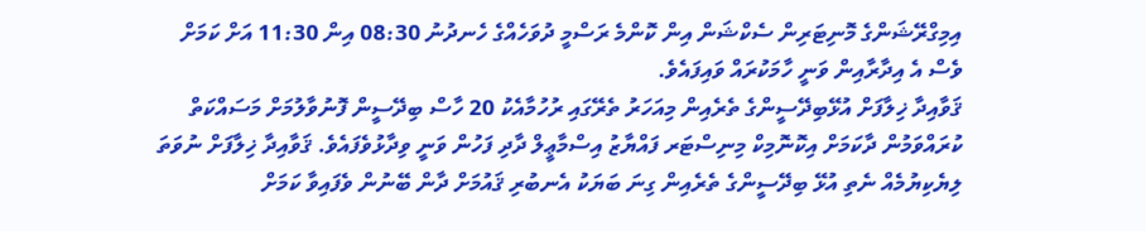އިމިގްރޭޝަންގެ މޮނިޓަރިން ސެކްޝަން އިން ކޮންމެ ރަސްމީ ދުވަހެއްގެ ހެނދުނު 08:30 އިން 11:30 އަށް ކަމަށް ވެސް އެ އިދާރާއިން ވަނީ ހާމަކުރައް ވައިފައެވެ.
ޤަވާއިދާ ޚިލާފަށް އުޅޭބިދޭސީންގެ ތެރެއިން މިއަހަރު ތެރޭގައި ރުހުމާއެކު 20 ހާސް ބިދޭސީން ފޮނުވާލުމަށް މަސައްކަތް ކުރައްވަމުން ދާކަމަށް އިކޮނޮމިކް މިނިސްޓަރ ފައްޔާޒު އިސްމާޢީލް ދާދި ފަހުން ވަނީ ވިދާޅުވެފައެވެ. ޤަވާއިދާ ޚިލާފަށް ނުވަތަ ލިޔެކިޔުމެއް ނެތި އުޅޭ ބިދޭސީންގެ ތެރެއިން ގިނަ ބަޔަކު އެނބުރި ޤައުމަށް ދާން ބޭނުން ވެފައިވާ ކަމަށް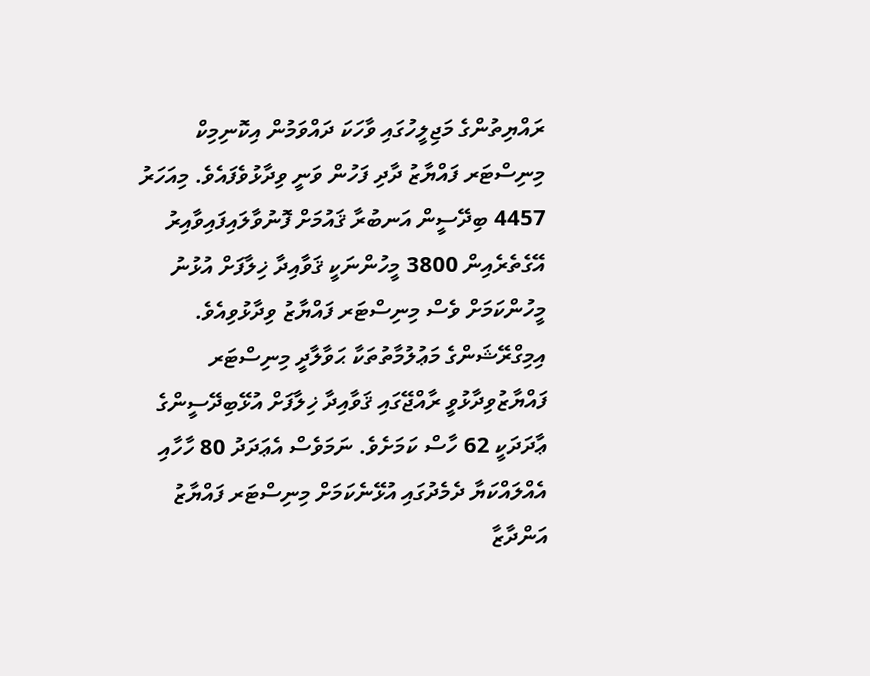ރައްޔިތުންގެ މަޖިލީހުގައި ވާހަކަ ދައްވަމުން އިކޮނިމިކް މިނިސްޓަރ ފައްޔާޒު ދާދި ފަހުން ވަނީ ވިދާޅުވެފައެވެ. މިއަހަރު 4457 ބިދޭސީން އަނބުރާ ޤައުމަށް ފޮނުވާލައިފައިވާއިރު އޭގެތެރެއިން 3800 މީހުންނަކީ ޤަވާއިދާ ޚިލާފަށް އުޅުނު މީހުންކަމަށް ވެސް މިނިސްޓަރ ފައްޔާޒު ވިދާޅުވިއެވެ.
އިމިގްރޭޝަންގެ މަޢުލުމާތުތަކާ ޙަވާލާދީ މިނިސްޓަރ ފައްޔާޒުވިދާޅުވީ ރާއްޖޭގައި ޤަވާއިދާ ޚިލާފަށް އުޅޭބިދޭސީންގެ ޢާދަދަކީ 62 ހާސް ކަމަށެވެ. ނަމަވެސް އެޢަދަދު 80 ހާހާއި އެއްލައްކަޔާ ދެމެދުގައި އުޅޭނެކަމަށް މިނިސްޓަރ ފައްޔާޒު އަންދާޒާ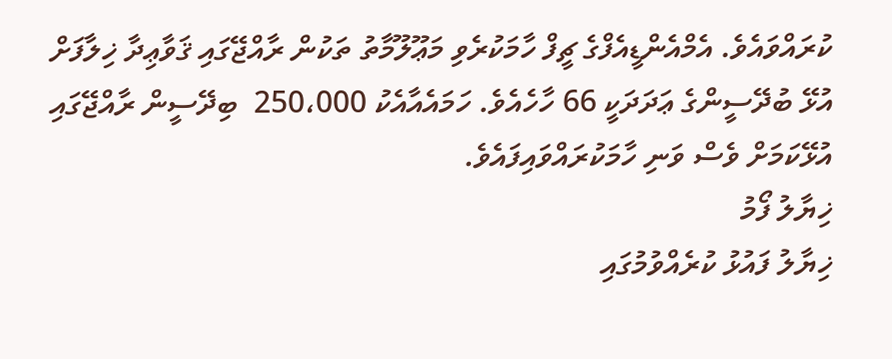ކުރައްވައެވެ. އެމްއެންޑީއެފްގެ ޗީފް ހާމަކުރެވި މަޢޫލޫމާތު ތަކުން ރާއްޖޭގައި ޤަވާޢިދާ ޚިލާފަށް އުޅޭ ބުދޭސީންގެ ޢަދަދަކީ 66 ހާހެއެވެ. ހަމައެއާއެކު 250،000  ބިދޭސީން ރާއްޖޭގައި އުޅޭކަމަށް ވެސް ވަނި ހާމަކުރައްވައިފައެވެ.
ޚިޔާލު ފޯމު
ޚިޔާލު ފައުޅު ކުރެއްވުމުގައި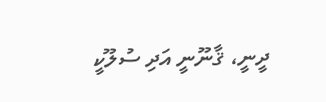ދީނީ، ޤާނޫނީ އަދި ސުލޫކީ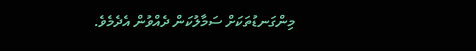މިންގަނޑުތަކަށް ސަމާލުކަން ދެއްވުން އެދެމެވެ.